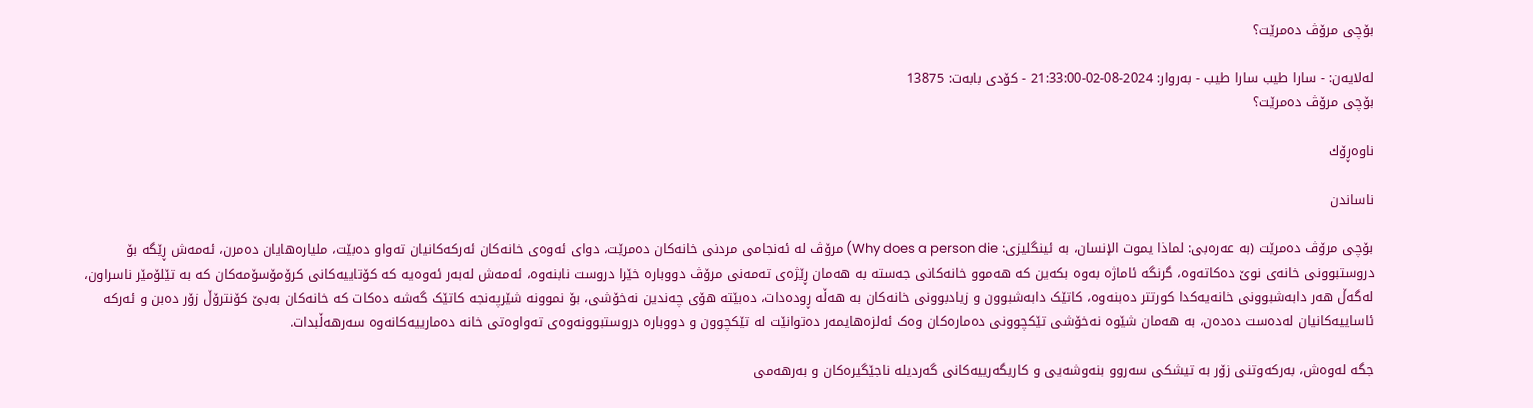بۆچی مرۆڤ دەمرێت؟

له‌لایه‌ن: - سارا طیب سارا طیب - به‌روار: 2024-08-02-21:33:00 - کۆدی بابەت: 13875
بۆچی مرۆڤ دەمرێت؟

ناوه‌ڕۆك

ناساندن

بۆچی مرۆڤ دەمرێت (بە عەرەبی: لماذا يموت الإنسان، بە ئینگلیزی: Why does a person die) مرۆڤ لە ئەنجامی مردنی خانەکان دەمرێت، دوای ئەوەی خانەکان ئەرکەکانیان تەواو دەبێت، ملیارەهایان دەمرن، ئەمەش ڕێگە بۆ دروستبوونی خانەی نوێ دەکاتەوە، گرنگە ئاماژە بەوە بکەین کە هەموو خانەکانی جەستە بە هەمان ڕێژەی تەمەنی مرۆڤ دووبارە خێرا دروست نابنەوە، ئەمەش لەبەر ئەوەیە کە کۆتاییەکانی کرۆمۆسۆمەکان کە بە تێلۆمێر ناسراون، لەگەڵ هەر دابەشبوونی خانەیەکدا کورتتر دەبنەوە، کاتێک دابەشبوون و زیادبوونی خانەکان بە هەڵە ڕودەدات، دەبێتە هۆی چەندین نەخۆشی، بۆ نموونە شێرپەنجە کاتێک گەشە دەکات کە خانەکان بەبێ کۆنترۆڵ زۆر دەبن و ئەرکە ئاساییەکانیان لەدەست دەدەن، بە هەمان شێوە نەخۆشی تێکچوونی دەمارەکان وەک ئەلزەهایمەر دەتوانێت لە تێکچوون و دووبارە دروستبوونەوەی تەواوەتی خانە دەمارییەکانەوە سەرهەڵبدات.

جگە لەوەش، بەرکەوتنی زۆر بە تیشکی سەروو بنەوشەیی و کاریگەرییەکانی گەردیلە ناجێگیرەکان و بەرهەمی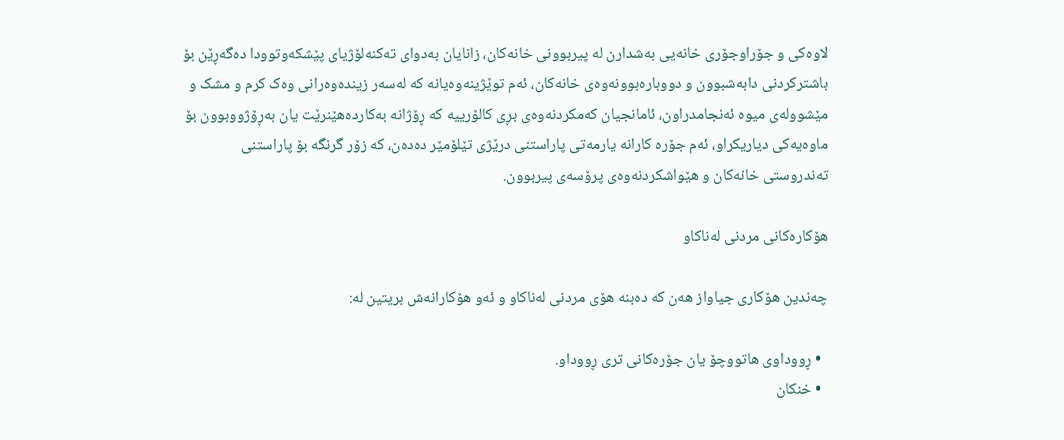لاوەکی و جۆراوجۆری خانەیی بەشدارن لە پیربوونی خانەکان، زانایان بەدوای تەکنەلۆژیای پێشکەوتوودا دەگەڕێن بۆ باشترکردنی دابەشبوون و دووبارەبوونەوەی خانەکان، ئەم توێژینەوەیانە کە لەسەر زیندەوەرانی وەک کرم و مشک و مێشوولەی میوە ئەنجامدراون، ئامانجیان کەمکردنەوەی بڕی کالۆرییە کە ڕۆژانە بەکاردەهێنرێت یان بەڕۆژووبوون بۆ ماوەیەکی دیاریکراو، ئەم جۆرە کارانە یارمەتی پاراستنی درێژی تێلۆمێر دەدەن، کە زۆر گرنگە بۆ پاراستنی تەندروستی خانەکان و هێواشکردنەوەی پرۆسەی پیربوون.

هۆکارەکانی مردنی لەناکاو

چەندین هۆکاری جیاواز هەن کە دەبنە هۆی مردنی لەناکاو و ئەو هۆکارانەش بریتین لە:

  • ڕووداوی هاتووچۆ یان جۆرەکانی تری ڕووداو.
  • خنکان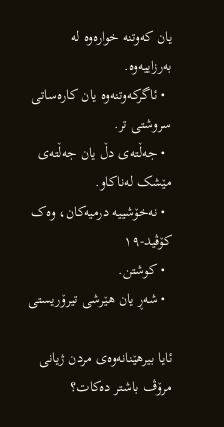یان کەوتنە خوارەوە لە بەرزاییەوە.
  • ئاگرکەوتنەوە یان کارەساتی سروشتی تر.
  • جەڵتەی دڵ یان جەڵتەی مێشک لەناکاو.
  • نەخۆشییە درمیەکان، وەک کۆڤید-١٩
  • کوشتن.
  • شەڕ یان هێرشی تیرۆریستی

ئایا بیرهێنانەوەی مردن ژیانی مرۆڤ باشتر دەکات؟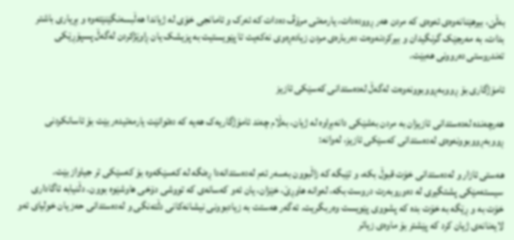بەڵێ، بیرهێنانەوەی ئەوەی کە مردن هەر ڕوودەدات، یارمەتی مرۆڤ دەدات کە ئەرک و ئامانجی خۆی لە ژیاندا هەڵبسەنگێنێتەوە و بڕیاری باشتر بدات، بە مەرجێک گرنگیدان و بیرکردنەوەت دەربارەی مردن زیادەڕەوی نەکەیت تا پێویستیت بە پزیشک یان ڕاوێژکردن لەگەڵ پسپۆڕێکی تەندروستی دەروونی هەبێت.

ئامۆژگاری بۆ ڕووبەڕووبوونەوەت لەگەڵ لەدەستدانی کەسێکی ئازیز

هەرچەندە لەدەستدانی ئازیزان بە مردن بەشێکی دانەبڕاوە لە ژیان، بەڵام چەند ئامۆژگاریەک هەیە کە دەتوانێت یارمەتیدەر بێت بۆ ئاسانکردنی ڕووبەڕووبوونەوەی لەدەستدانی کەسێکی ئازیز، لەوانە:

هەستی ئازار و لەدەستدانی خۆت قبوڵ بکە، و تێبگە کە زاڵبوون بەسەر ئەم لەدەستدانەدا ڕەنگە لە کەسێکەوە بۆ کەسێکی تر جیاواز بێت. سیستەمێکی پشتگیری لە دەوروبەرت دروست بکە، لەوانە هاوڕێ، خێزان، یان ئەو کەسانەی کە تووشی دۆخی هاوشێوە بوون. دڵنیابە ئاگاداری خۆت بە و ڕێگە بە خۆت بدە کە پشووی پێویست وەربگریت. ئەگەر هەستت بە زیادبوونی نیشانەکانی دڵتەنگی و لەدەستدانی حەز یان خولیای ئەو لایەنانەی ژیان کرد کە پێشتر بۆ ماوەی زیاتر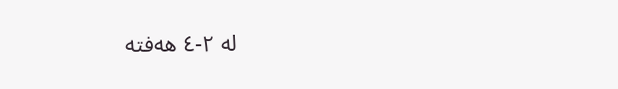لە ٢-٤ هەفتە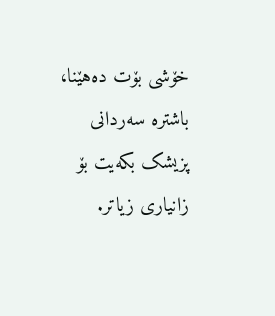خۆشی بۆت دەهێنا، باشترە سەردانی پزیشک بکەیت بۆ زانیاری زیاتر.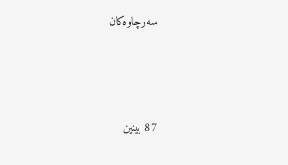سەرچاوەکان



87 بینین